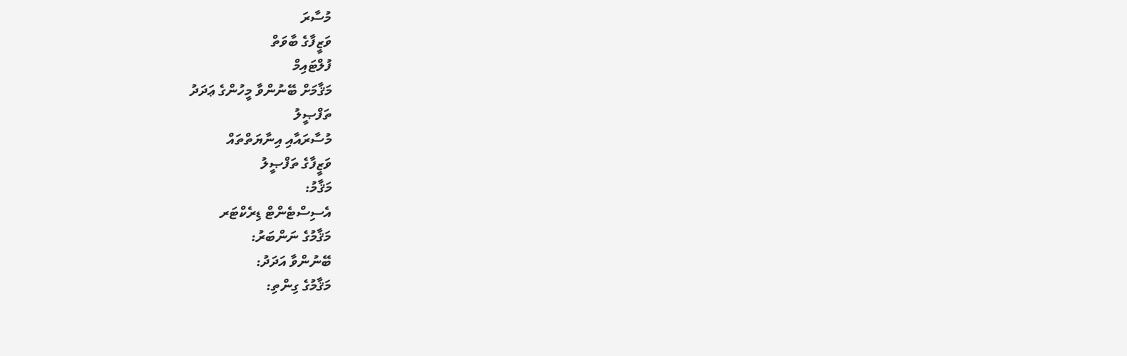މުސާރަ
ވަޒީފާގެ ބާވަތް
ފުލްޓައިމް
މަޤާމަށް ބޭނުންވާ މީހުންގެ ޢަދަދު
ތަފްޞީލު
މުސާރައާއި އިނާޔަތްތައް
ވަޒީފާގެ ތަފްޞީލު
މަޤާމު:
އެސިސްޓެންޓް ޑިރެކްޓަރ
މަޤާމުގެ ނަންބަރު:
ބޭނުންވާ އަދަދު:
މަޤާމުގެ ގިންތި: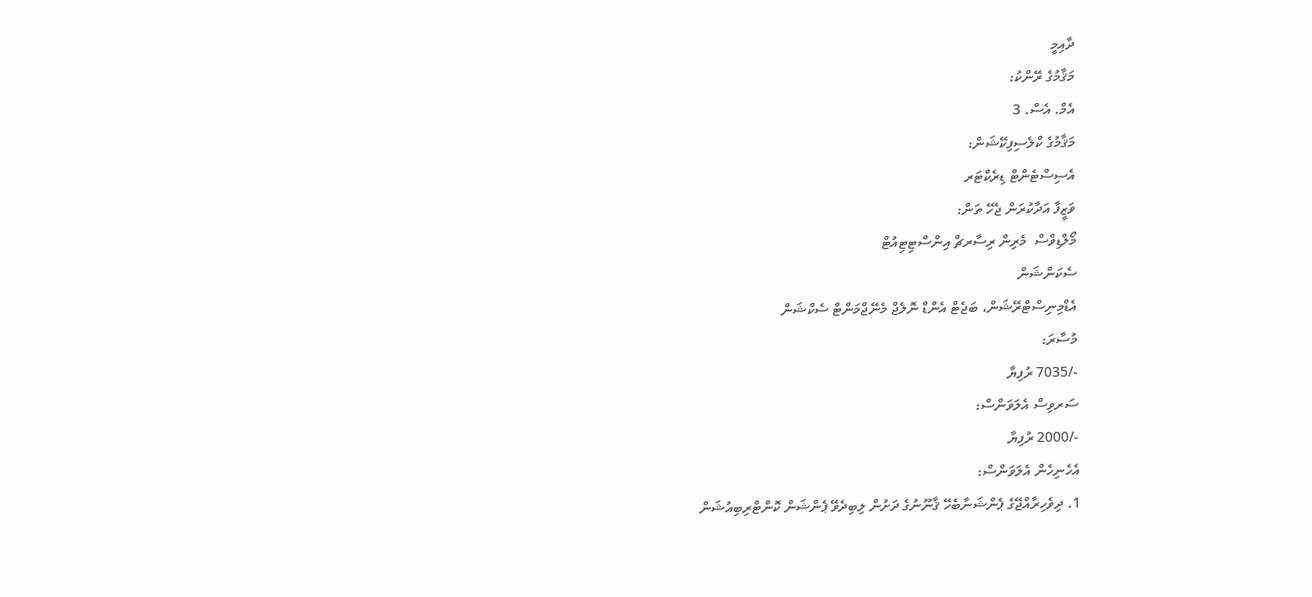ދާއިމީ
މަޤާމުގެ ރޭންކު:
އެމް. އެސް. 3
މަޤާމުގެ ކްލެސިފިކޭޝަން:
އެސިސްޓެންޓް ޑިރެކްޓަރ
ވަޒީފާ އަދާކުރަން ޖެހޭ ތަން:
މޯލްޑިވްސް  މެރިން ރިސާރޗް އިންސްޓިޓިއުޓް
ސެކަންޝަން
އެޑްމިނިސްޓްރޭޝަން، ބަޖެޓް އެންޑް ނޮލެޖް މެނޭޖްމަންޓް ސެކްޝަން
މުސާރަ:
-/7035 ރުފިޔާ
ސަރވިސް އެލަވަންސް:
-/2000 ރުފިޔާ
އެހެނިހެން އެލަވަންސް:
1. ދިވެހިރާއްޖޭގެ ޕެންޝަނާބެހޭ ޤާނޫނުގެ ދަށުން ލިބިދެވޭ ޕެންޝަން ކޮންޓްރިބިއުޝަން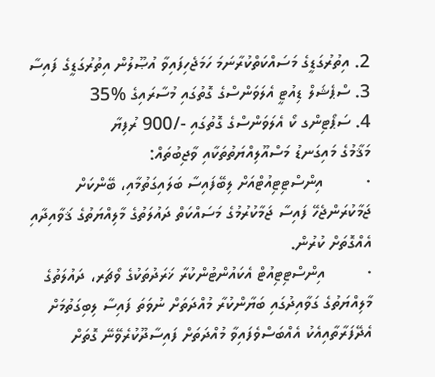2. އިތުރުގަޑީގެ މަސައްކަތްކުރާނަމަ ހަމަޖެހިފައިވާ އުޞޫލުން އިތުރުގަޑީގެ ފައިސާ
3. ސްޕެޝަލް ޑިއުޓީ އެލަވަންސްގެ ގޮތުގައި މުސާރައިގެ %35
4. ސަޕޯޓިންގ ކޯ އެލަވަންސްގެ ގޮތުގައި -/900 ރުފިޔާ
މަޤާމުގެ މައިގަނޑު މަސްއޫލިއްޔަތުތަކާއި ވާޖިބުތައް:
·         އިންސްޓިޓިއުޓްއަށް ލިބޭފައިސާ ބަލައިގަތުމާއި، ބޭންކަށް ޖަމާކުރަންޖެހޭ ފައިސާ ޖަމާކުރުމުގެ މަސައްކަތް ދައުލަތުގެ މާލިއްޔަތުގެ ޤަވާއިދާއި އެއްގޮތަށް ކުރުން.
·         އިންސްޓިޓިއުޓް އެކައުންޓުންކުރާ ޚަރަދުތަކުގެ ވޯޗަރ، ދައުލަތުގެ މާލިއްޔަތުގެ ގަވާއިދުގައި ބަޔާންކުރާ މުއްދަތަށް ނުވަތަ ފައިސާ ލިބިގަތުމަށް އެދޭފަރާތާއިއެކު އެއްބަސްވެފައިވާ މުއްދަތަށް ފައިސާދޫކުރެވޭނޭ ގޮތަށް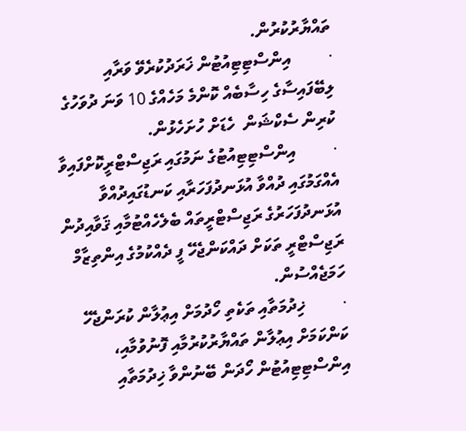ތައްޔާރުކުރުން.
·         އިންސްޓިޓިއުޓުން ޚަރަދުކުރެވޭ ވަރާއި ލިބޭފައިސާގެ ހިސާބެއް ކޮންމެ މަހެއްގެ 10 ވަނަ ދުވަހުގެ ކުރިން ސެކްޝަން  ހެޑަށް ހުށަހެޅުން.
·         އިންސްޓިޓިއުޓުގެ ނަމުގައި ރަޖިސްޓްރީކޮށްފައިވާ އެއްގަމުގައި ދުއްވާ އުޅަނދުފަހަރާއި ކަނޑުގައިދުއްވާ  އުޅަނދުފަހަރުގެ ރަޖިސްޓްރީތައް ބެލެހެއްޓުމާއި ޤަވާއިދުން ރަޖިސްޓްރީ ތަކަށް ދައްކަންޖެހޭ ފީ ދެއްކުމުގެ އިންތިޒާމް ހަމަޖެއްސުން.
·         ޚިދުމަތާއި ތަކެތި ހޯދުމަށް އިޢުލާން ކުރަންޖެހޭ ކަންކަމަށް އިޢުލާން ތައްޔާރުކުރުމާއި ފޮނުވުމާއި، އިންސްޓިޓިއުޓުން ހޯދަން ބޭނުންވާ ޚިދުމަތާއި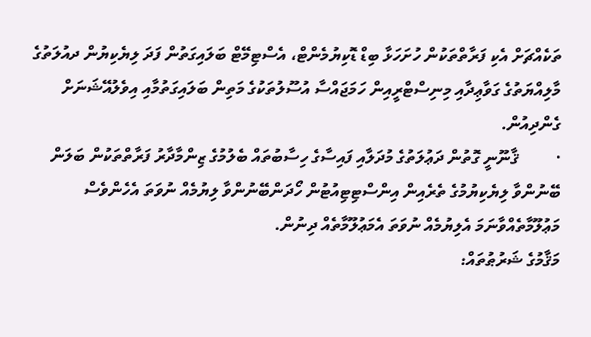ތަކެއްޗަށް އެކި ފަރާތްތަކުން ހުށަހަޅާ ބިޑް ޑޮކިޔުމެންޓް، އެސްޓިމޭޓް ބަލައިގަތުން ފަދަ ލިޔެކިޔުން ދއުލަތުގެ މާލިއްޔަތުގެ ގަވާޢިދާއި މިނިސްޓްރީއިން ހަމަޖައްސާ އުސޫލުތަކުގެ މަތިން ބަލައިގަތުމާއި އިވެލުއޭޝަނަށް ގެންދިއުން.
·         ޤާނޫނީ ގޮތުން ދަޢުލަތުގެ މުދަލާއި ފައިސާގެ ހިސާބުތައް ބެލުމުގެ ޒިންމާދާރު ފަރާތްތަކުން ބަލަން ބޭނުންވާ ލިޔެކިޔުމުގެ ތެރެއިން އިންސްޓިޓިއުޓުން ހޯދަންބޭނުންވާ ލިޔުމެއް ނުވަތަ އެހެންވެސް މަޢުލޫމާތެއްވާނަމަ އެލިޔުމެއް ނުވަތަ އެމަޢުލޫމާތެއް ދިނުން.
މަޤާމުގެ ޝަރުޠުތައް: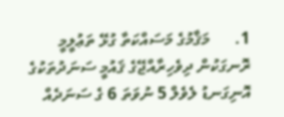1.      މަޤާމުގެ މަސައްކަތާ ގުޅޭ ތަޢުލީމީ ރޮނގަކުން ދިވެހިރާއްޖޭގެ ޤައުމީ ސަނަދުތަކުގެ އޮނިގަނޑު ލެވެލް 5 ނުވަތަ 6 ގެ ސަނަދެއް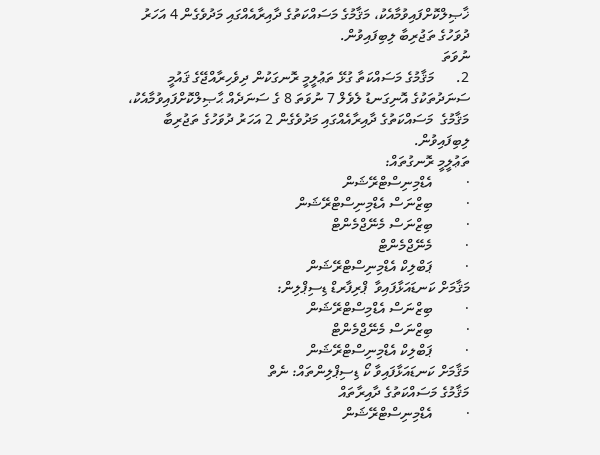ޚާޞިލްކޮށްފައިވުމާއެކު، މަޤާމުގެ މަސައްކަތުގެ ދާއިރާއެއްގައި މަދުވެގެން 4 އަހަރު ދުވަހުގެ ތަޖުރިބާ ލިބިފައިވުން.
ނުވަތަ
2.      މަޤާމުގެ މަސައްކަތާ ގުޅޭ ތަޢުލީމީ ރޮނގަކުން ދިވެހިރާއްޖޭގެ ޤައުމީ ސަނަދުތަކުގެ އޮނިގަނޑު ލެވެލް 7 ނުވަތަ 8 ގެ ސަނަދެއް ޙާޞިލްކޮށްފައިވުމާއެކު، މަޤާމުގެ  މަސައްކަތުގެ ދާއިރާއެއްގައި މަދުވެގެން 2 އަހަރު ދުވަހުގެ ތަޖުރިބާ ލިބިފައިވުން.
ތަޢުލީމީ ރޮނގުތައް:
·         އެޑްމިނިސްޓްރޭޝަން
·         ބިޒްނަސް އެޑްމިނިސްޓްރޭޝަން
·         ބިޒްނަސް މެނޭޖްމެންޓް
·         މެނޭޖްމެންޓް
·         ޕަބްލިކް އެޑްމިނިސްޓްރޭޝަން
މަޤާމަށް ކަނޑައަޅާފައިވާ  ޕްރިފާރޑް ޑިސިޕްލިން:
·         ބިޒްނަސް އެޑްމިސްޓްރޭޝަން
·         ބިޒްނަސް މެނޭޖްމެންޓް
·         ޕަބްލިކް އެޑްމިނިސްޓްރޭޝަން
މަޤާމަށް ކަނޑައަޅާފައިވާ ކޯ ޑިސިޕްލިންތައް: ނެތް
މަޤާމުގެ މަސައްކަތުގެ ދާއިރާތައް
·         އެޑްމިނިސްޓްރޭޝަން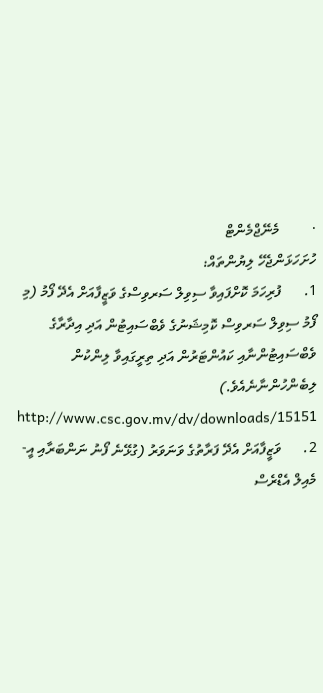·         މެނޭޖްމެންޓް
ހުށަހަޅަންޖެހޭ ލިޔުންތައް:
1.      ފުރިހަމަ ކޮށްފައިވާ ސިވިލް ސަރވިސްގެ ވަޒީފާއަށް އެދޭ ފޯމު (މި ފޯމު ސިވިލް ސަރވިސް ކޮމިޝަނުގެ ވެބްސައިޓުން އަދި އިދާރާގެ ވެބްސައިޓުންނާއި ކައުންޓަރުން އަދި ތިރީގައިވާ ލިންކުން ލިބެންހުންނާނެއެވެ.) http://www.csc.gov.mv/dv/downloads/15151
2.      ވަޒީފާއަށް އެދޭ ފަރާތުގެ ވަނަވަރު (ގުޅޭނެ ފޯނު ނަންބަރާއި އީ-މެއިލް އެޑްރެސް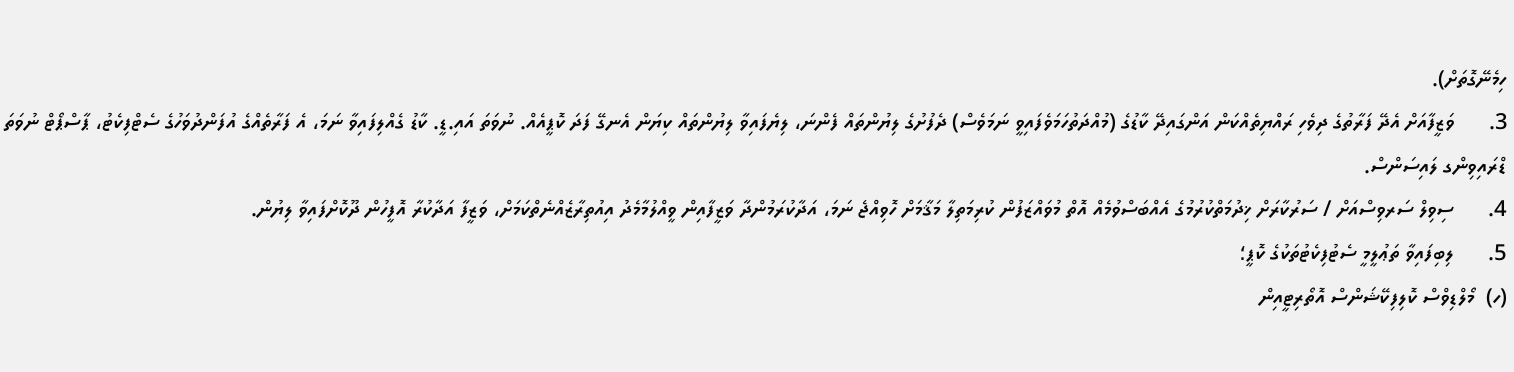ހިމެނޭގޮތަށް).
3.      ވަޒީފާއަށް އެދޭ ފަރާތުގެ ދިވެހި ރައްޔިތެއްކަން އަންގައިދޭ ކާޑުގެ (މުއްދަތުހަމަވެފައިވީ ނަމަވެސް) ދެފުށުގެ ލިޔުންތައް ފެންނަ، ލިޔެފައިވާ ލިޔުންތައް ކިޔަން އެނގޭ ފަދަ ކޮޕީއެއް. ނުވަތަ އައި.ޑީ. ކާޑު ގެއްލިފައިވާ ނަމަ، އެ ފަރާތެއްގެ އުފަންދުވަހުގެ ސެޓްފިކެޓު، ޕާސްޕޯޓް ނުވަތަ ޑްރައިވިންގ ލައިސަންސް.
4.      ސިވިލް ސަރވިސްއަށް / ސަރުކާރަށް ޚިދުމަތްކުރުމުގެ އެއްބަސްވުމެއް އޮތް މުވައްޒަފުން ކުރިމަތިލާ މަޤާމަށް ހޮވިއްޖެ ނަމަ، އަދާކުރަމުންދާ ވަޒީފާއިން ވީއްލުމާމެދު އިއުތިރާޒެއްނެތްކަމަށް، ވަޒީފާ އަދާކުރާ އޮފީހުން ދޫކޮށްފައިވާ ލިޔުން.
5.      ލިބިފައިވާ ތަޢުލީމީ ސެޓުފިކެޓުތަކުގެ ކޮޕީ؛
(ހ)  މޯލްޑިވްސް ކޮލިފިކޭޝަންސް އޮތޯރިޓީއިން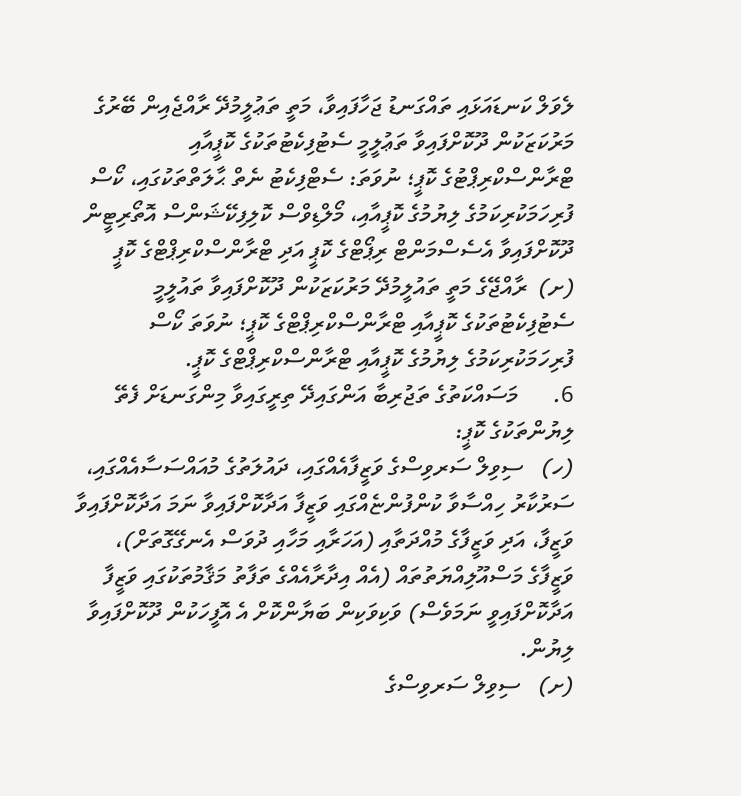ލެވަލް ކަނޑައަޅައި ތައްގަނޑު ޖަހާފައިވާ، މަތީ ތަޢުލީމުދޭ ރާއްޖެއިން ބޭރުގެ މަރުކަޒަކުން ދޫކޮށްފައިވާ ތަޢުލީމީ ސެޓުފިކެޓުތަކުގެ ކޮޕީއާއި ޓްރާންސްކްރިޕްޓުގެ ކޮޕީ؛ ނުވަތަ: ސެޓްފިކެޓު ނެތް ޙާލަތްތަކުގައި، ކޯސް ފުރިހަމަކުރިކަމުގެ ލިޔުމުގެ ކޮޕީއާއި، މޯލްޑިވްސް ކޮލިފިކޭޝަންސް އޮތޯރިޓީން ދޫކޮށްފައިވާ އެސެސްމަންޓް ރިޕޯޓްގެ ކޮޕީ އަދި ޓްރާންސްކްރިޕްޓްގެ ކޮޕީ
(ށ)  ރާއްޖޭގެ މަތީ ތައުލީމުދޭ މަރުކަޒަކުން ދޫކޮށްފައިވާ ތައުލީމީ ސެޓުފިކެޓުތަކުގެ ކޮޕީއާއި ޓްރާންސްކްރިޕްޓްގެ ކޮޕީ؛ ނުވަތަ ކޯސް ފުރިހަމަކުރިކަމުގެ ލިޔުމުގެ ކޮޕީއާއި ޓްރާންސްކްރިޕްޓްގެ ކޮޕީ.
6.      މަސައްކަތުގެ ތަޖުރިބާ އަންގައިދޭ ތިރީގައިވާ މިންގަނޑަށް ފެތޭ ލިޔުންތަކުގެ ކޮޕީ:
(ހ)   ސިވިލް ސަރވިސްގެ ވަޒީފާއެއްގައި، ދައުލަތުގެ މުއައްސަސާއެއްގައި، ސަރުކާރު ހިއްސާވާ ކުންފުންޏެއްގައި ވަޒީފާ އަދާކޮށްފައިވާ ނަމަ އަދާކޮށްފައިވާ ވަޒީފާ، އަދި ވަޒީފާގެ މުއްދަތާއި (އަހަރާއި މަހާއި ދުވަސް އެނގޭގޮތަށް)، ވަޒީފާގެ މަސްއޫލިއްޔަތުތައް (އެއް އިދާރާއެއްގެ ތަފާތު މަޤާމުތަކުގައި ވަޒީފާ އަދާކޮށްފައިވީ ނަމަވެސް) ވަކިވަކިން ބަޔާންކޮށް އެ އޮފީހަކުން ދޫކޮށްފައިވާ ލިޔުން.
(ށ)   ސިވިލް ސަރވިސްގެ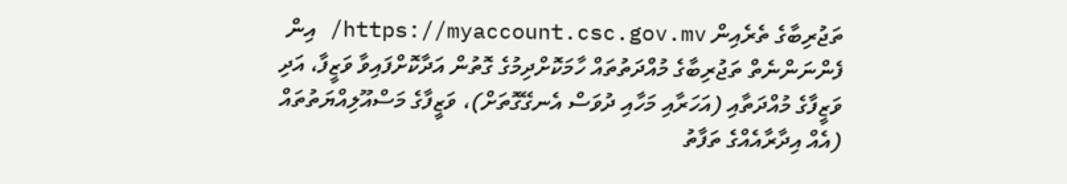ތަޖުރިބާގެ ތެރެއިން https://myaccount.csc.gov.mv/ އިން ފެންނަންނެތް ތަޖުރިބާގެ މުއްދަތުތައް ހާމަކޮށްދިމުގެ ގޮތުން އަދާކޮށްފައިވާ ވަޒީފާ، އަދި ވަޒީފާގެ މުއްދަތާއި (އަހަރާއި މަހާއި ދުވަސް އެނގޭގޮތަށް)، ވަޒީފާގެ މަސްއޫލިއްޔަތުތައް (އެއް އިދާރާއެއްގެ ތަފާތު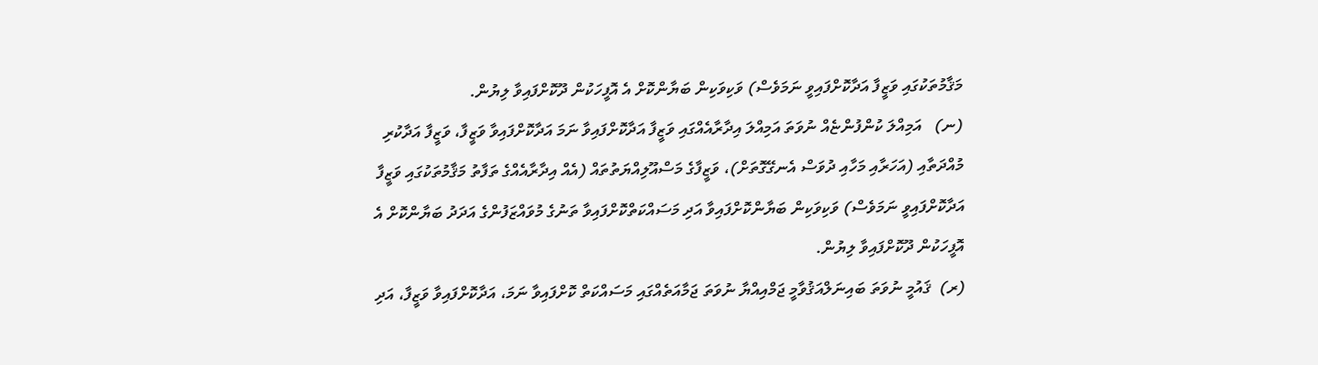މަޤާމުތަކުގައި ވަޒީފާ އަދާކޮށްފައިވީ ނަމަވެސް) ވަކިވަކިން ބަޔާންކޮށް އެ އޮފީހަކުން ދޫކޮށްފައިވާ ލިޔުން.
(ނ)   އަމިއްލަ ކުންފުންޏެއް ނުވަތަ އަމިއްލަ އިދާރާއެއްގައި ވަޒީފާ އަދާކޮށްފައިވާ ނަމަ އަދާކޮށްފައިވާ ވަޒީފާ، ވަޒީފާ އަދާކުރި މުއްދަތާއި (އަހަރާއި މަހާއި ދުވަސް އެނގޭގޮތަށް)، ވަޒީފާގެ މަސްއޫލިއްޔަތުތައް (އެއް އިދާރާއެއްގެ ތަފާތު މަޤާމުތަކުގައި ވަޒީފާ އަދާކޮށްފައިވީ ނަމަވެސް) ވަކިވަކިން ބަޔާންކޮށްފައިވާ އަދި މަސައްކަތްކޮށްފައިވާ ތަނުގެ މުވައްޒަފުންގެ އަދަދު ބަޔާންކޮށް އެ އޮފީހަކުން ދޫކޮށްފައިވާ ލިޔުން.
(ރ)  ޤައުމީ ނުވަތަ ބައިނަލްއަޤުވާމީ ޖަމްއިއްޔާ ނުވަތަ ޖަމާއަތެއްގައި މަސައްކަތް ކޮށްފައިވާ ނަމަ، އަދާކޮށްފައިވާ ވަޒީފާ، އަދި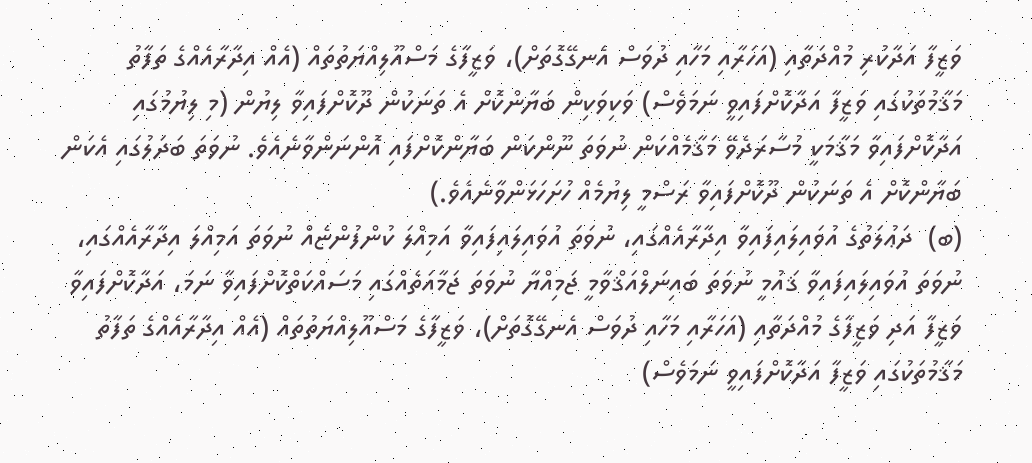ވަޒީފާ އަދާކުރި މުއްދަތާއި (އަހަރާއި މަހާއި ދުވަސް އެނގޭގޮތަށް)، ވަޒީފާގެ މަސްއޫލިއްޔަތުތައް (އެއް އިދާރާއެއްގެ ތަފާތު މަޤާމުތަކުގައި ވަޒީފާ އަދާކޮށްފައިވީ ނަމަވެސް) ވަކިވަކިން ބަޔާންކޮށް އެ ތަނަކުން ދޫކޮށްފައިވާ ލިޔުން (މި ލިޔުމުގައި އަދާކޮށްފައިވާ މަޤާމަކީ މުސާރަދެވޭ މަޤާމެއްކަން ނުވަތަ ނޫންކަން ބަޔާންކޮށްފައި އޮންނަންވާނެއެވެ. ނުވަތަ ބަދަލުގައި އެކަން ބަޔާންކޮށް އެ ތަނަކުން ދޫކޮށްފައިވާ ރަސްމީ ލިޔުމެއް ހުށަހަޅަންވާނެއެވެ.)
(ބ)  ދަޢުލަތުގެ އުވައިލައިފައިވާ އިދާރާއެއްގައި، ނުވަތަ އުވައިލައިފައިވާ އަމިއްލަ ކުންފުންޏެއް ނުވަތަ އަމިއްލަ އިދާރާއެއްގައި، ނުވަތަ އުވައިލައިފައިވާ ޤައުމީ ނުވަތަ ބައިނަލްއަޤްވާމީ ޖަމިއްޔާ ނުވަތަ ޖަމާއަތެއްގައި މަސައްކަތްކޮށްފައިވާ ނަމަ، އަދާކޮށްފައިވާ ވަޒީފާ އަދި ވަޒީފާގެ މުއްދަތާއި (އަހަރާއި މަހާއި ދުވަސް އެނގޭގޮތަށް)، ވަޒީފާގެ މަސްއޫލިއްޔަތުތައް (އެއް އިދާރާއެއްގެ ތަފާތު މަޤާމުތަކުގައި ވަޒީފާ އަދާކޮށްފައިވީ ނަމަވެސް)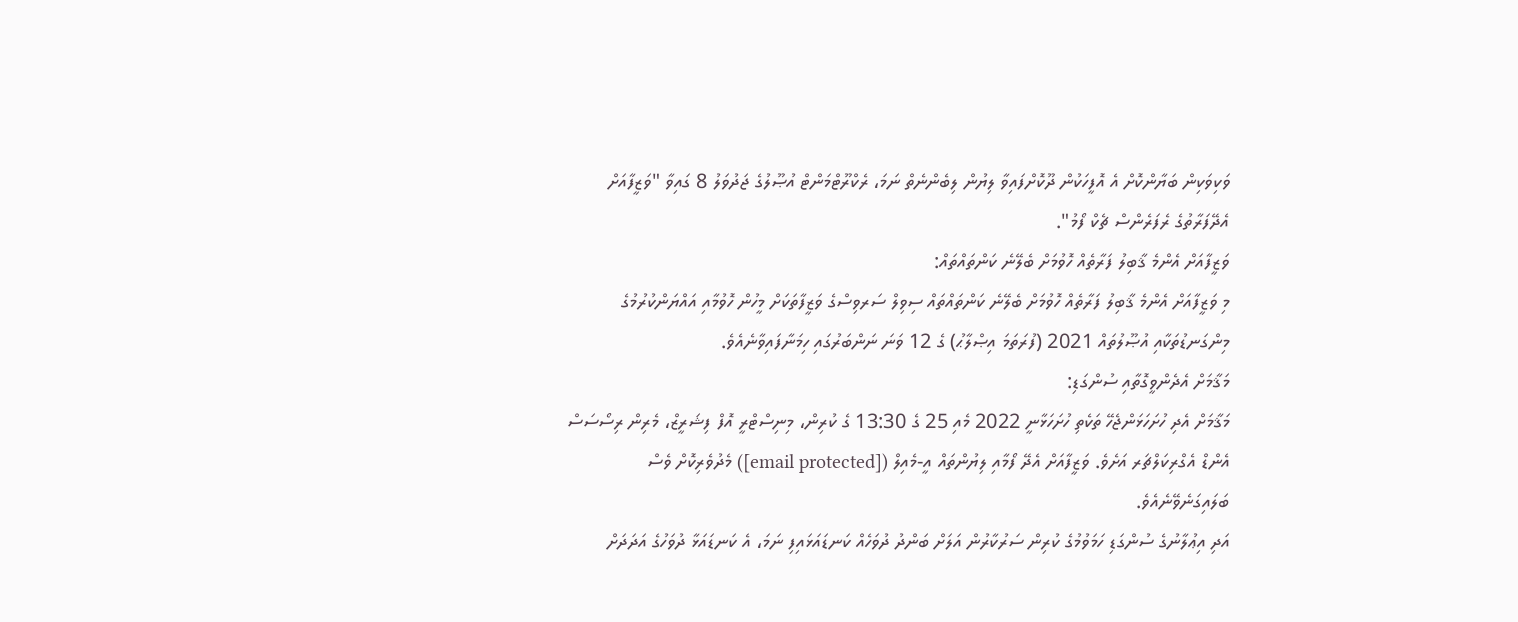ވަކިވަކިން ބަޔާންކޮށް އެ އޮފީހަކުން ދޫކޮށްފައިވާ ލިޔުން ލިބެންނެތް ނަމަ، ރެކްރޫޓްމަންޓް އުޞޫލުގެ ޖަދުވަލު 8 ގައިވާ "ވަޒީފާއަށް އެދޭފަރާތުގެ ރެފަރެންސް ޗެކް ފޯމު".
ވަޒީފާއަށް އެންމެ ޤާބިލު ފަރާތެއް ހޮވުމަށް ބެލޭނެ ކަންތައްތައް:
މި ވަޒީފާއަށް އެންމެ ޤާބިލު ފަރާތެއް ހޮވުމަށް ބެލޭނެ ކަންތައްތައް ސިވިލް ސަރވިސްގެ ވަޒީފާތަކަށް މީހުން ހޮވުމާއި އައްޔަންކުރުމުގެ މިންގަނޑުތަކާއި އުޞޫލުތައް 2021 (ފުރަތަމަ އިޞްލާޙު) ގެ 12 ވަނަ ނަންބަރުގައި ހިމަނާފައިވާނެއެވެ.
މަޤާމަށް އެދެންވީގޮތާއި ސުންގަޑި:
މަޤާމަށް އެދި ހުށަހަޅަންޖެހޭ ތަކެތި ހުށަހަޅާނީ 2022 މެއި 25 ގެ 13:30 ގެ ކުރިން، މިނިސްޓްރީ އޮފް ފިޝަރީޒް، މެރިން ރިސޯސަސް އެންޑް އެގްރިކަލްޗަރ އަށެވެ. ވަޒީފާއަށް އެދޭ ފޯމާއި ލިޔުންތައް އީ-މެއިލް ([email protected]) މެދުވެރިކޮށް ވެސް ބަލައިގަނެވޭނެއެވެ.
އަދި އިޢުލާނުގެ ސުންގަޑި ހަމަވުމުގެ ކުރިން ސަރުކާރުން އަލަށް ބަންދު ދުވަހެއް ކަނޑައަޅައިފި ނަމަ، އެ ކަނޑައަޅާ ދުވަހުގެ އަދަދަށް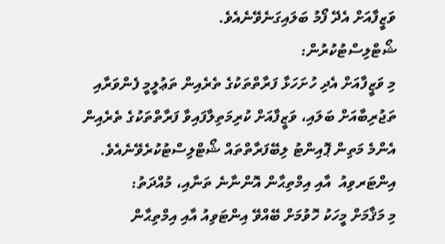ވަޒީފާއަށް އެދޭ ފޯމު ބަލައިގަނެވޭނެއެވެ.
ޝޯޓްލިސްޓުކުރުން:
މި ވަޒީފާއަށް އެދި ހުށަހަޅާ ފަރާތްތަކުގެ ތެރެއިން ތަޢުލީމީ ފެންވަރާއި ތަޖުރިބާއަށް ބަލައި، ވަޒީފާއަށް ކުރިމަތިލާފައިވާ ފަރާތްތަކުގެ ތެރެއިން އެންމެ މަތިން ޕޮއިންޓު ލިބޭފަރާތްތައް ޝޯޓްލިސްޓުކުރެވޭނެއެވެ.
އިންޓަރވިއު  އާއި އިމްތިޙާން އޮންނާނެ ތަނާއި، މުއްދަތު:
މި މަޤާމަށް މީހަކު ހޮވުމަށް ބޭއްވޭ އިންޓަވިއު އާއި އިމްތިޙާން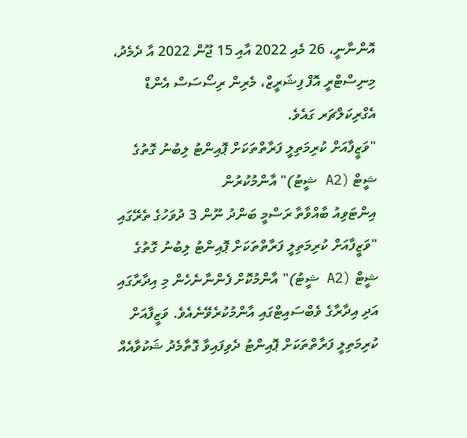އޮންނާނީ، 26 މެއި 2022 އާއި 15 ޖޫން 2022 އާ ދެމެދު، މިނިސްޓްރީ އޮފް ފިޝަރީޒް، މެރިން ރިސޯސަސް އެންޑް އެގްރިކަލްޗަރ ގައެވެ.
"ވަޒީފާއަށް ކުރިމަތިލީ ފަރާތްތަކަށް ޕޮއިންޓު ލިބުނު ގޮތުގެ ޝީޓް (A2 ޝީޓު)" އާންމުކުރުން
އިންޓަވިއު ބާއްވާތާ ރަސްމީ ބަންދު ނޫން 3 ދުވަހުގެ ތެރޭގައި "ވަޒީފާއަށް ކުރިމަތިލީ ފަރާތްތަކަށް ޕޮއިންޓު ލިބުނު ގޮތުގެ ޝީޓް (A2 ޝީޓު)" އާންމުކޮށް ފެންނާނެހެން މި އިދާރާގައި އަދި އިދާރާގެ ވެބްސައިޓްގައި އާންމުކުރެވޭނެއެވެ. ވަޒީފާއަށް ކުރިމަތިލީ ފަރާތްތަކަށް ޕޮއިންޓު ދެވިފައިވާ ގޮތާމެދު ޝަކުވާއެއް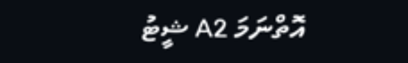އޮތްނަމަ A2 ޝީޓު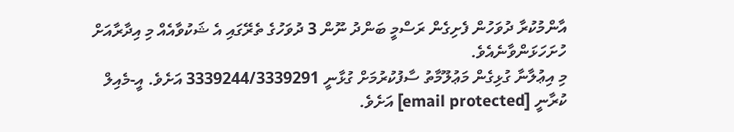އާންމުކުރާ ދުވަހުން ފެށިގެން ރަސްމީ ބަންދު ނޫން 3 ދުވަހުގެ ތެރޭގައި އެ ޝަކުވާއެއް މި އިދާރާއަށް ހުށަހަޅަންވާނެއެވެ.
މި އިޢުލާނާ ގުޅިގެން މަޢުލޫމާތު ސާފުކުރުމަށް ގުޅާނީ 3339244/3339291 އަށެވެ. އީ-މެއިލް ކުރާނީ [email protected] އަށެވެ.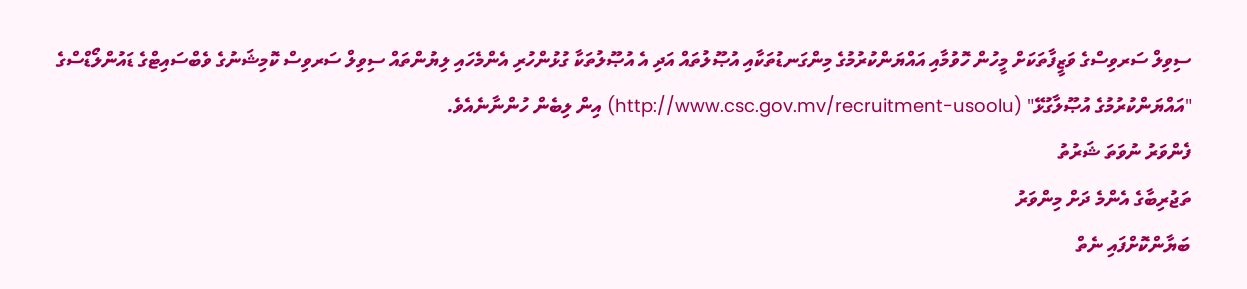ސިވިލް ސަރވިސްގެ ވަޒީފާތަކަށް މީހުން ހޮވުމާއި އައްޔަންކުރުމުގެ މިންގަނޑުތަކާއި އުޞޫލުތައް އަދި އެ އުޞޫލުތަކާ ގުޅުންހުރި އެންމެހައި ލިޔުންތައް ސިވިލް ސަރވިސް ކޮމިޝަނުގެ ވެބްސައިޓްގެ ޑައުންލޯޑްސްގެ "އައްޔަންކުރުމުގެ އުޞޫލާގުޅޭ" (http://www.csc.gov.mv/recruitment-usoolu) އިން ލިބެން ހުންނާނެއެވެ.
ފެންވަރު ނުވަތަ ޝަރުތު
ތަޖުރިބާގެ އެންމެ ދަށް މިންވަރު
ބަޔާންކޮށްފައި ނެތް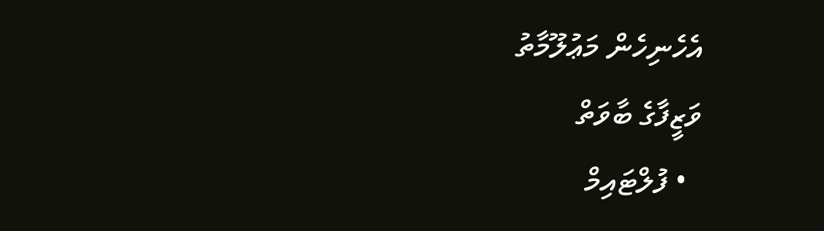އެހެނިހެން މަޢުލޫމާތު
ވަޒީފާގެ ބާވަތް
  • ފުލްޓައިމް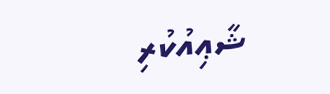ޝާޢިއުކުރި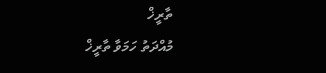ތާރީޚް
މުއްދަތު ހަމަވާ ތާރީޚް